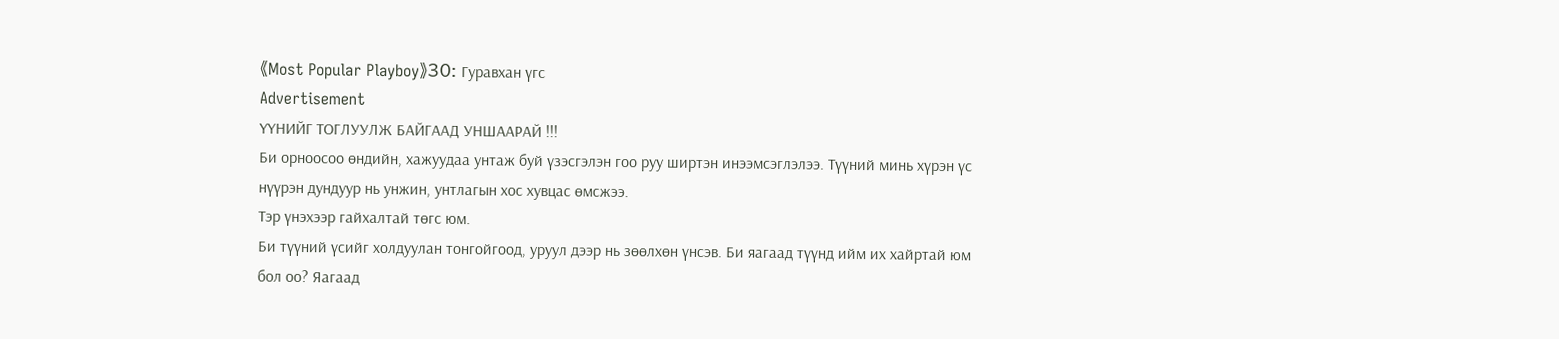《Most Popular Playboy》30: Гуравхан үгс
Advertisement
ҮҮНИЙГ ТОГЛУУЛЖ БАЙГААД УНШААРАЙ !!!
Би орноосоо өндийн, хажуудаа унтаж буй үзэсгэлэн гоо руу ширтэн инээмсэглэлээ. Түүний минь хүрэн үс нүүрэн дундуур нь унжин, унтлагын хос хувцас өмсжээ.
Тэр үнэхээр гайхалтай төгс юм.
Би түүний үсийг холдуулан тонгойгоод, уруул дээр нь зөөлхөн үнсэв. Би яагаад түүнд ийм их хайртай юм бол оо? Яагаад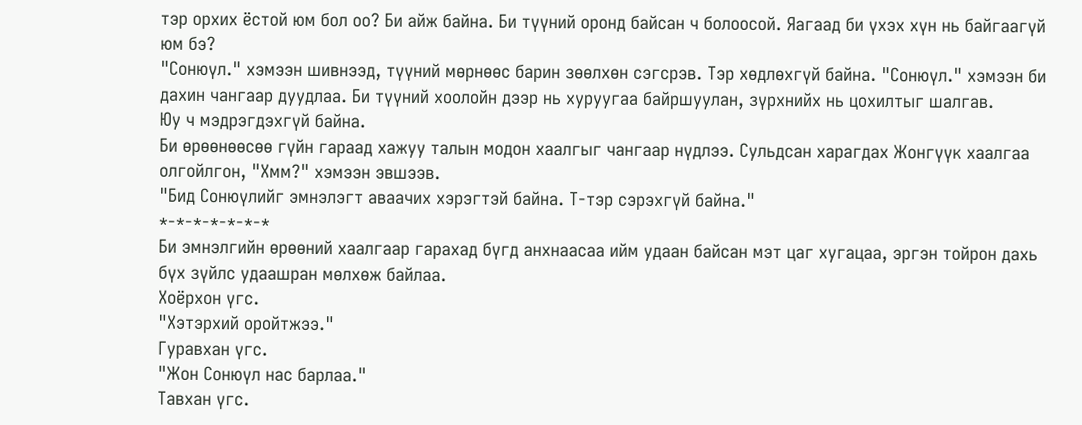тэр орхих ёстой юм бол оо? Би айж байна. Би түүний оронд байсан ч болоосой. Яагаад би үхэх хүн нь байгаагүй юм бэ?
"Сонюүл." хэмээн шивнээд, түүний мөрнөөс барин зөөлхөн сэгсрэв. Тэр хөдлөхгүй байна. "Сонюүл." хэмээн би дахин чангаар дуудлаа. Би түүний хоолойн дээр нь хуруугаа байршуулан, зүрхнийх нь цохилтыг шалгав.
Юу ч мэдрэгдэхгүй байна.
Би өрөөнөөсөө гүйн гараад хажуу талын модон хаалгыг чангаар нүдлээ. Сульдсан харагдах Жонгүүк хаалгаа олгойлгон, "Хмм?" хэмээн эвшээв.
"Бид Сонюүлийг эмнэлэгт аваачих хэрэгтэй байна. Т-тэр сэрэхгүй байна."
*-*-*-*-*-*-*
Би эмнэлгийн өрөөний хаалгаар гарахад бүгд анхнаасаа ийм удаан байсан мэт цаг хугацаа, эргэн тойрон дахь бүх зүйлс удаашран мөлхөж байлаа.
Хоёрхон үгс.
"Хэтэрхий оройтжээ."
Гуравхан үгс.
"Жон Сонюүл нас барлаа."
Тавхан үгс.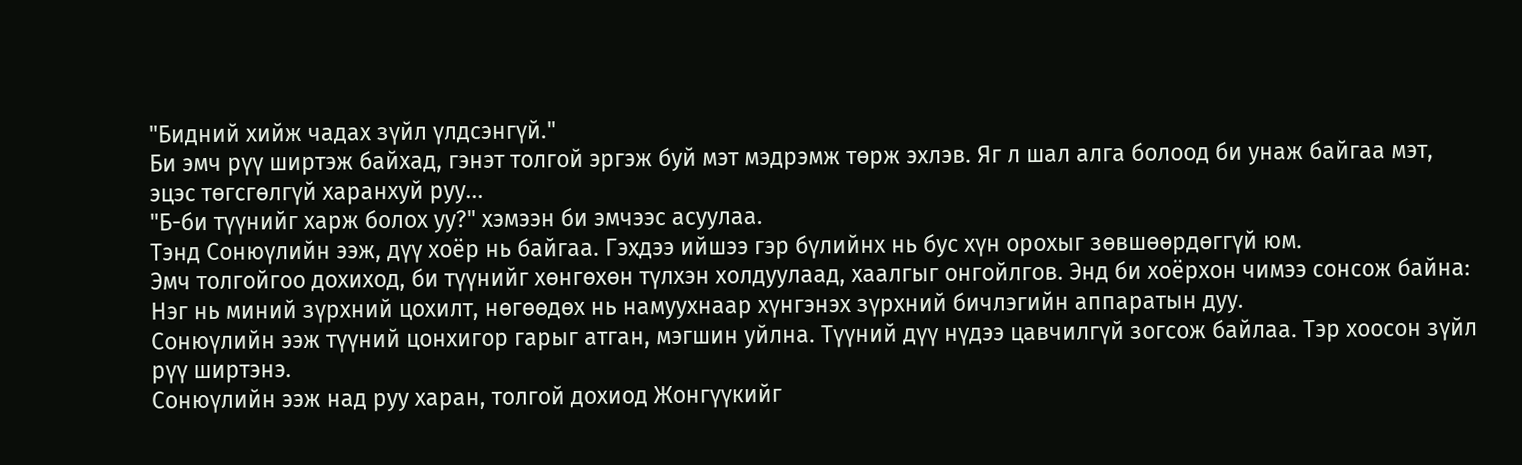"Бидний хийж чадах зүйл үлдсэнгүй."
Би эмч рүү ширтэж байхад, гэнэт толгой эргэж буй мэт мэдрэмж төрж эхлэв. Яг л шал алга болоод би унаж байгаа мэт, эцэс төгсгөлгүй харанхуй руу...
"Б-би түүнийг харж болох уу?" хэмээн би эмчээс асуулаа.
Тэнд Сонюүлийн ээж, дүү хоёр нь байгаа. Гэхдээ ийшээ гэр бүлийнх нь бус хүн орохыг зөвшөөрдөггүй юм.
Эмч толгойгоо дохиход, би түүнийг хөнгөхөн түлхэн холдуулаад, хаалгыг онгойлгов. Энд би хоёрхон чимээ сонсож байна: Нэг нь миний зүрхний цохилт, нөгөөдөх нь намуухнаар хүнгэнэх зүрхний бичлэгийн аппаратын дуу.
Сонюүлийн ээж түүний цонхигор гарыг атган, мэгшин уйлна. Түүний дүү нүдээ цавчилгүй зогсож байлаа. Тэр хоосон зүйл рүү ширтэнэ.
Сонюүлийн ээж над руу харан, толгой дохиод Жонгүүкийг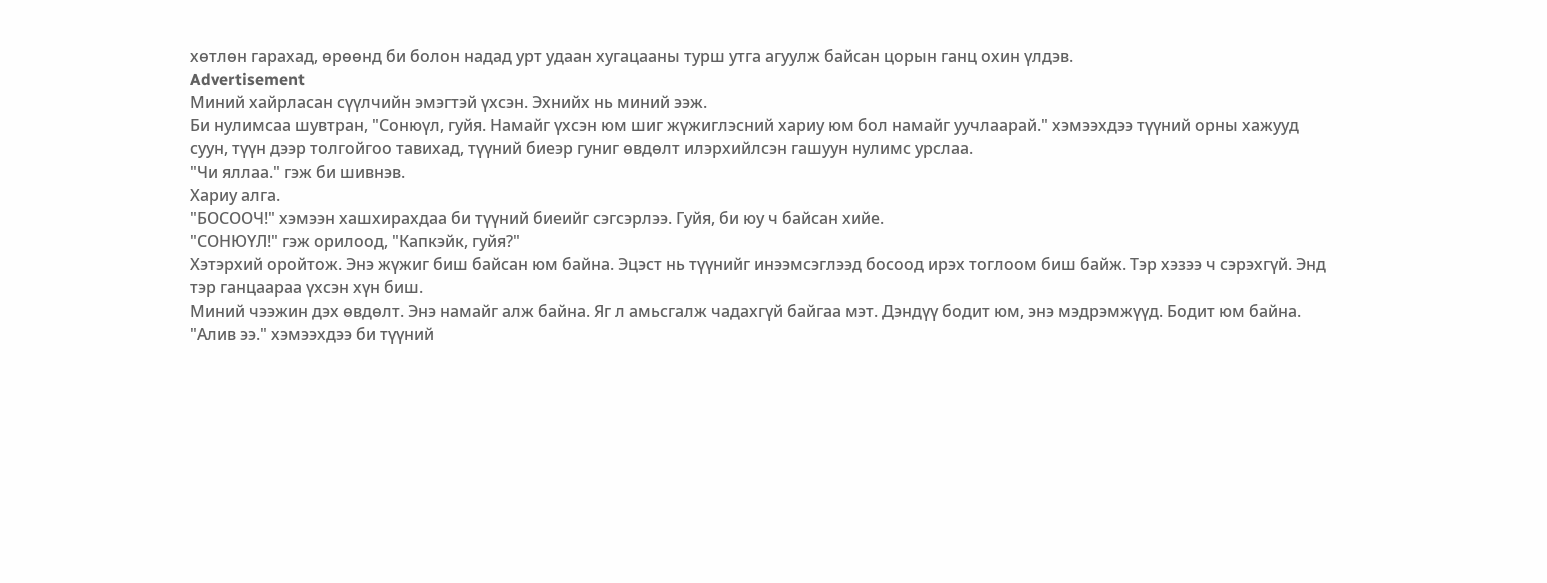хөтлөн гарахад, өрөөнд би болон надад урт удаан хугацааны турш утга агуулж байсан цорын ганц охин үлдэв.
Advertisement
Миний хайрласан сүүлчийн эмэгтэй үхсэн. Эхнийх нь миний ээж.
Би нулимсаа шувтран, "Сонюүл, гуйя. Намайг үхсэн юм шиг жүжиглэсний хариу юм бол намайг уучлаарай." хэмээхдээ түүний орны хажууд суун, түүн дээр толгойгоо тавихад, түүний биеэр гуниг өвдөлт илэрхийлсэн гашуун нулимс урслаа.
"Чи яллаа." гэж би шивнэв.
Хариу алга.
"БОСООЧ!" хэмээн хашхирахдаа би түүний биеийг сэгсэрлээ. Гуйя, би юу ч байсан хийе.
"СОНЮҮЛ!" гэж орилоод, "Капкэйк, гуйя?"
Хэтэрхий оройтож. Энэ жүжиг биш байсан юм байна. Эцэст нь түүнийг инээмсэглээд босоод ирэх тоглоом биш байж. Тэр хэзээ ч сэрэхгүй. Энд тэр ганцаараа үхсэн хүн биш.
Миний чээжин дэх өвдөлт. Энэ намайг алж байна. Яг л амьсгалж чадахгүй байгаа мэт. Дэндүү бодит юм, энэ мэдрэмжүүд. Бодит юм байна.
"Алив ээ." хэмээхдээ би түүний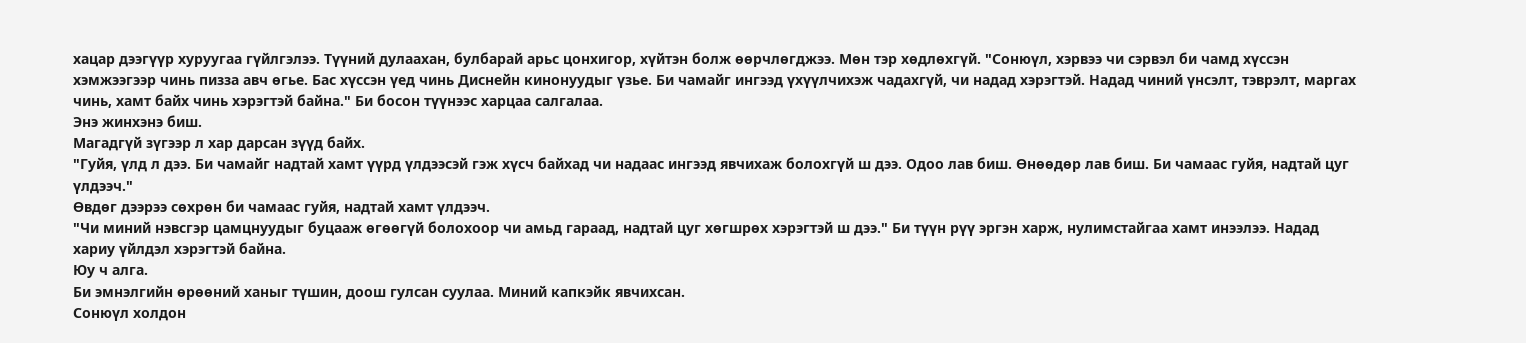хацар дээгүүр хуруугаа гүйлгэлээ. Түүний дулаахан, булбарай арьс цонхигор, хүйтэн болж өөрчлөгджээ. Мөн тэр хөдлөхгүй. "Сонюүл, хэрвээ чи сэрвэл би чамд хүссэн хэмжээгээр чинь пизза авч өгье. Бас хүссэн үед чинь Диснейн кинонуудыг үзье. Би чамайг ингээд үхүүлчихэж чадахгүй, чи надад хэрэгтэй. Надад чиний үнсэлт, тэврэлт, маргах чинь, хамт байх чинь хэрэгтэй байна." Би босон түүнээс харцаа салгалаа.
Энэ жинхэнэ биш.
Магадгүй зүгээр л хар дарсан зүүд байх.
"Гуйя, үлд л дээ. Би чамайг надтай хамт үүрд үлдээсэй гэж хүсч байхад чи надаас ингээд явчихаж болохгүй ш дээ. Одоо лав биш. Өнөөдөр лав биш. Би чамаас гуйя, надтай цуг үлдээч."
Өвдөг дээрээ сөхрөн би чамаас гуйя, надтай хамт үлдээч.
"Чи миний нэвсгэр цамцнуудыг буцааж өгөөгүй болохоор чи амьд гараад, надтай цуг хөгшрөх хэрэгтэй ш дээ." Би түүн рүү эргэн харж, нулимстайгаа хамт инээлээ. Надад хариу үйлдэл хэрэгтэй байна.
Юу ч алга.
Би эмнэлгийн өрөөний ханыг түшин, доош гулсан суулаа. Миний капкэйк явчихсан.
Сонюүл холдон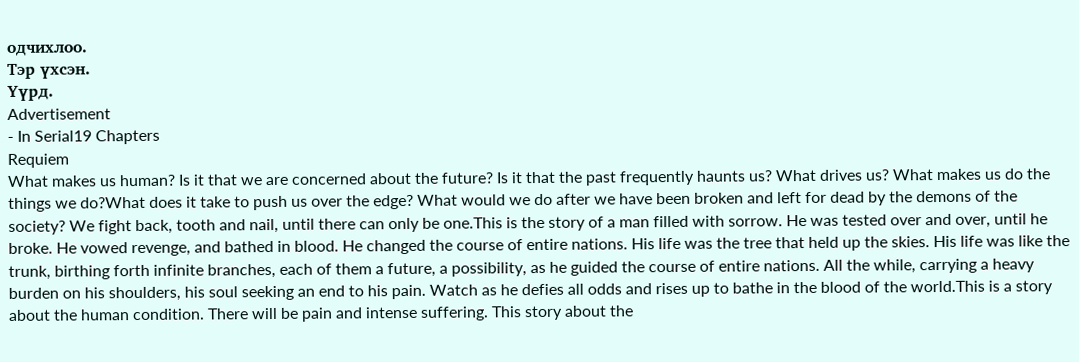одчихлоо.
Тэр үхсэн.
Үүрд.
Advertisement
- In Serial19 Chapters
Requiem
What makes us human? Is it that we are concerned about the future? Is it that the past frequently haunts us? What drives us? What makes us do the things we do?What does it take to push us over the edge? What would we do after we have been broken and left for dead by the demons of the society? We fight back, tooth and nail, until there can only be one.This is the story of a man filled with sorrow. He was tested over and over, until he broke. He vowed revenge, and bathed in blood. He changed the course of entire nations. His life was the tree that held up the skies. His life was like the trunk, birthing forth infinite branches, each of them a future, a possibility, as he guided the course of entire nations. All the while, carrying a heavy burden on his shoulders, his soul seeking an end to his pain. Watch as he defies all odds and rises up to bathe in the blood of the world.This is a story about the human condition. There will be pain and intense suffering. This story about the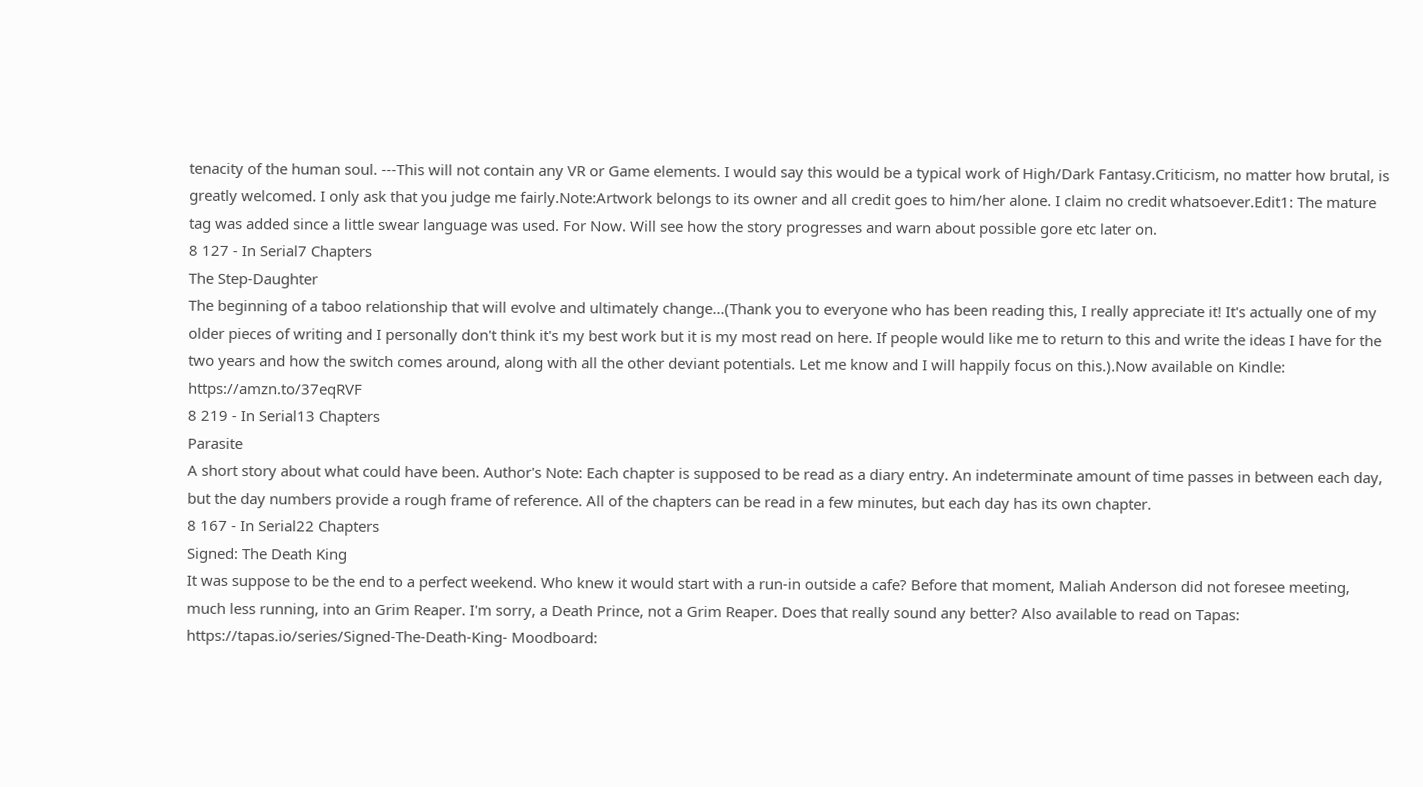tenacity of the human soul. ---This will not contain any VR or Game elements. I would say this would be a typical work of High/Dark Fantasy.Criticism, no matter how brutal, is greatly welcomed. I only ask that you judge me fairly.Note:Artwork belongs to its owner and all credit goes to him/her alone. I claim no credit whatsoever.Edit1: The mature tag was added since a little swear language was used. For Now. Will see how the story progresses and warn about possible gore etc later on.
8 127 - In Serial7 Chapters
The Step-Daughter
The beginning of a taboo relationship that will evolve and ultimately change...(Thank you to everyone who has been reading this, I really appreciate it! It's actually one of my older pieces of writing and I personally don't think it's my best work but it is my most read on here. If people would like me to return to this and write the ideas I have for the two years and how the switch comes around, along with all the other deviant potentials. Let me know and I will happily focus on this.).Now available on Kindle: https://amzn.to/37eqRVF
8 219 - In Serial13 Chapters
Parasite
A short story about what could have been. Author's Note: Each chapter is supposed to be read as a diary entry. An indeterminate amount of time passes in between each day, but the day numbers provide a rough frame of reference. All of the chapters can be read in a few minutes, but each day has its own chapter.
8 167 - In Serial22 Chapters
Signed: The Death King
It was suppose to be the end to a perfect weekend. Who knew it would start with a run-in outside a cafe? Before that moment, Maliah Anderson did not foresee meeting, much less running, into an Grim Reaper. I'm sorry, a Death Prince, not a Grim Reaper. Does that really sound any better? Also available to read on Tapas: https://tapas.io/series/Signed-The-Death-King- Moodboard: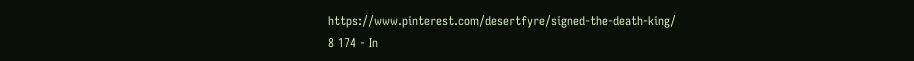https://www.pinterest.com/desertfyre/signed-the-death-king/
8 174 - In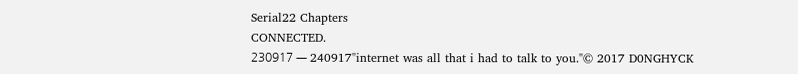Serial22 Chapters
CONNECTED.
230917 ㅡ 240917"internet was all that i had to talk to you."© 2017 D0NGHYCK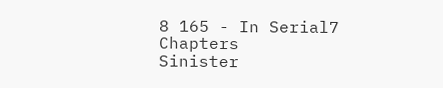8 165 - In Serial7 Chapters
Sinister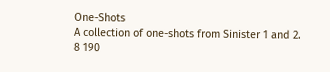One-Shots
A collection of one-shots from Sinister 1 and 2.
8 190